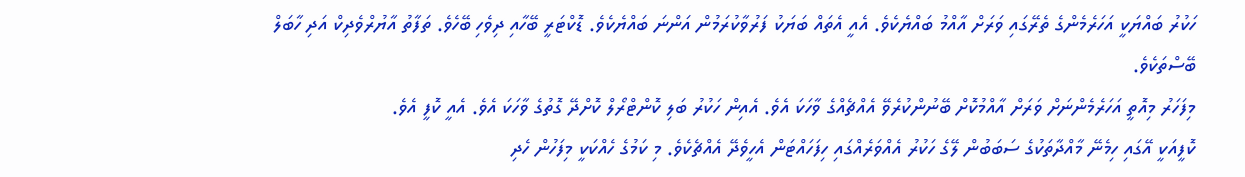ހަކުރު ބައްޔަކީ އަހަރެމެންގެ ތެރޭގައި ވަރަށް އާއްމު ބައްޔެކެވެ. އެއީ އެތައް ބަޔަކު ފަރުވާކުރަމުން އަންނަ ބައްޔެކެވެ. ޑޮކްޓަރީ ބޭހާއި ދިވެހި ބޭހެވެ. ތަފާތު އާޔުރްވެދިކް އަދި ހާބަލް ބޭސްތަކެވެ.
މިފަހަރު މިއޮތީ އަހަރެމެންނަށް ވަރަށް އާއްމުކޮށް ބޭނުންކުރެވޭ އެއްޗެއްގެ ވާހަކަ އެވެ. އެއިން ހަކުރު ބަލި ކޮންޓްރޯލް ކޮށްދޭ ގޮތުގެ ވާހަކަ އެވެ. އެއީ ކޮފީ އެވެ.
ކޮފީއަކީ އޭގައި ހިމެނޭ މާއްދާތަކުގެ ސަބަބުން ލޭގެ ހަކުރު އެއްވަރެއްގައި ހިފަހައްޓަން އެހީވެދޭ އެއްޗެކެވެ. މި ކަމުގެ ހެއްކަކީ މިފަހުން ހެދި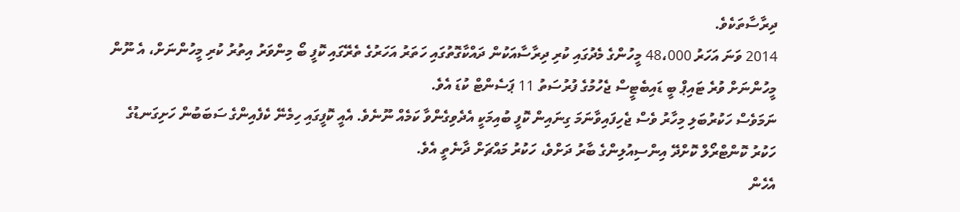ދިރާސާތަކެވެ.
2014 ވަނަ އަހަރު 48،000 މީހުންގެ މެދުގައި ކުރި ދިރާސާއަކުން ދައްކާގޮތުގައި ހަތަރު އަހަރުގެ ތެރޭގައި ކޮފީ ބޯ މިންވަރު އިތުރު ކުރި މީހުންނަށް، އެ ނޫން މީހުންނަށް ވުރެ ޓައިޕް ބީ ޑައިބެޓީސް ޖެހުމުގެ ފުރުސަތު 11 ޕަސެންޓް ކުޑަ އެވެ.
ނަމަވެސް ހަކުރުބަލި މިހާރު ވެސް ޖެހިފައިވާނަމަ ގިނައިން ކޮފީ ބުއިމަކީ އެދެވިގެންވާ ކަމެއް ނޫނެވެ. އެއީ ކޮފީގައި ހިމެނޭ ކެފެއިންގެ ސަބަބުން ހަށިގަނޑުގެ ހަކުރު ކޮންޓްރޯލް ކޮށްދޭ އިންސިއުލިންގެ ބާރު ދަށްވެ، ހަކުރު މައްޗަށް ދާނެތީ އެވެ.
އެހެން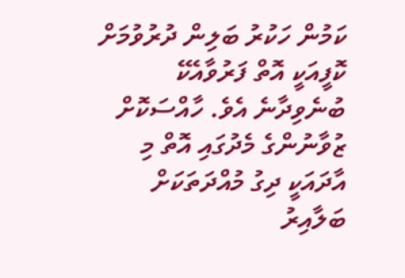ކަމުން ހަކުރު ބަލިން ދުރުވުމަށް ކޮފީއަކީ އޮތް ފަރުވާއެކޭ ބުނެވިދާނެ އެވެ. ހާއްސަކޮށް ޒުވާނުންގެ މެދުގައި އޮތް މި އާދައަކީ ދިގު މުއްދަތަކަށް ބަލާއިރު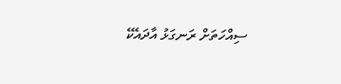ސިއްހަތަށް ރަނގަޅު އާދައެކޭ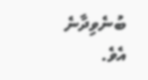ބުނެވިދާނެ އެވެ.